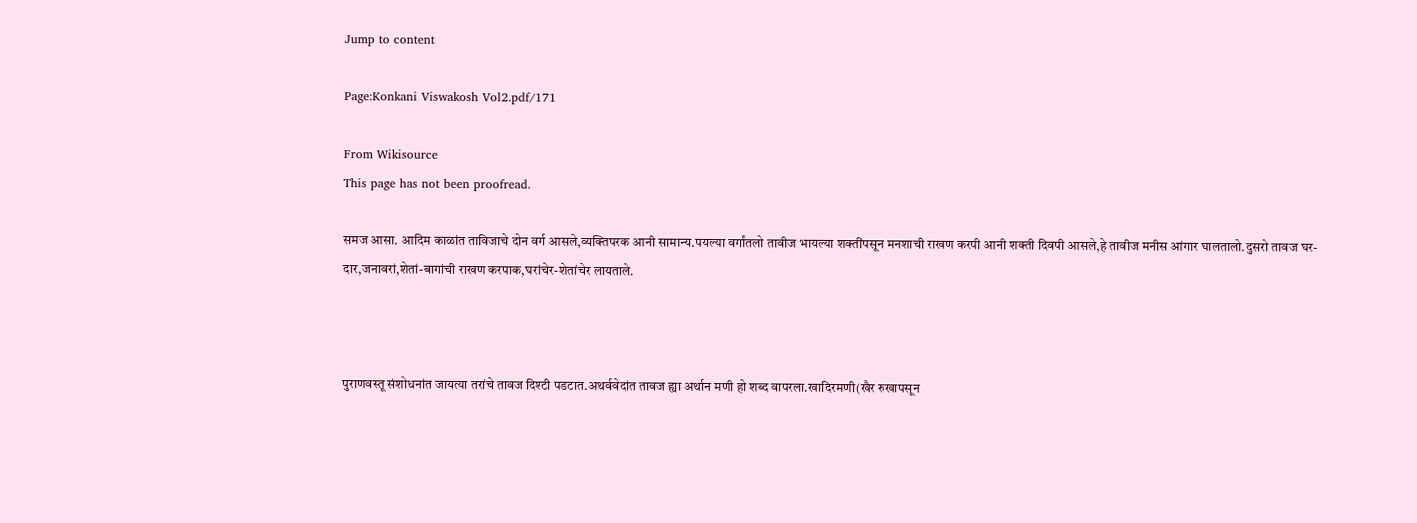Jump to content

Page:Konkani Viswakosh Vol2.pdf/171

From Wikisource
This page has not been proofread.

समज आसा. आदिम काळांत ताविजाचे दोन वर्ग आसले,व्यक्तिपरक आनी सामान्य.पयल्या वर्गांतलो तावीज भायल्या शक्तींपसून मनशाची राखण करपी आनी शक्ती दिवपी आसले,हे तावीज मनीस आंगार घालतालो.दुसरो तावज घर-दार,जनावरां,शेतां-बागांची राखण करपाक,घरांचेर-शेतांचेर लायताले.



पुराणवस्तू संशोधनांत जायत्या तरांचे तावज दिश्टी पडटात.अथर्ववेदांत तावज ह्या अर्थान मणी हो शब्द वापरला.खादिरमणी(खैर रुखापसून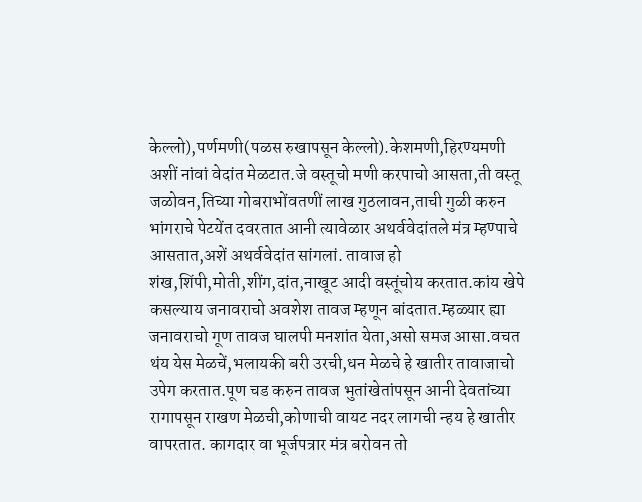केल्लो),पर्णमणी(पळस रुखापसून केल्लो).केशमणी,हिरण्यमणी अशीं नांवां वेदांत मेळटात.जे वस्तूचो मणी करपाचो आसता,ती वस्तू जळोवन,तिच्या गोबराभोंवतणीं लाख गुठलावन,ताची गुळी करुन भांगराचे पेटयेंत दवरतात आनी त्यावेळार अथर्ववेदांतले मंत्र म्हण्पाचे आसतात,अशें अथर्ववेदांत सांगलां. तावाज हो शंख,शिंपी,मोती,शींग,दांत,नाखूट आदी वस्तूंचोय करतात.कांय खेपे कसल्याय जनावराचो अवशेश तावज म्हणून बांदतात.म्हळ्यार ह्या जनावराचो गूण तावज घालपी मनशांत येता,असो समज आसा.वचत थंय येस मेळचें,भलायकी बरी उरची,धन मेळचे हे खातीर तावाजाचो उपेग करतात.पूण चड करुन तावज भुतांखेतांपसून आनी देवतांच्या रागापसून राखण मेळची,कोणाची वायट नदर लागची न्हय हे खातीर वापरतात. कागदार वा भूर्जपत्रार मंत्र बरोवन तो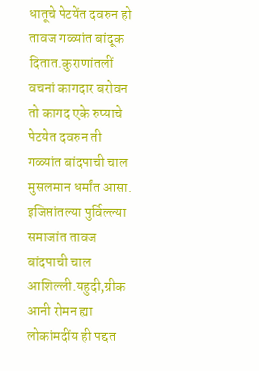धातूचे पेटयेंत दवरुन हो तावज गळ्यांत बांदूक दितात.कुराणांतलीं वचनां कागदार बरोवन तो कागद एके रुप्याचे पेटयेत दवरुन ती गळ्यांत बांदपाची चाल मुसलमान धर्मांत आसा. इजिप्तांतल्या पुर्विल्ल्या समाजांत तावज बांदपाची चाल आशिल्ली.यहुदी,ग्रीक आनी रोमन ह्या लोकांमदींय ही पद्दत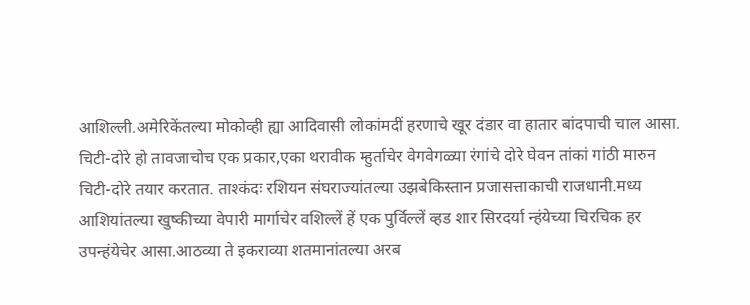आशिल्ली.अमेरिकेंतल्या मोकोव्ही ह्या आदिवासी लोकांमदीं हरणाचे खूर दंडार वा हातार बांदपाची चाल आसा. चिटी-दोरे हो तावजाचोच एक प्रकार,एका थरावीक म्हुर्ताचेर वेगवेगळ्या रंगांचे दोरे घेवन तांकां गांठी मारुन चिटी-दोरे तयार करतात. ताश्कंदः रशियन संघराज्यांतल्या उझबेकिस्तान प्रजासत्ताकाची राजधानी.मध्य आशियांतल्या खुष्कीच्या वेपारी मार्गाचेर वशिल्लें हें एक पुर्विल्लें व्हड शार सिरदर्या न्हंयेच्या चिरचिक हर उपन्हंयेचेर आसा.आठव्या ते इकराव्या शतमानांतल्या अरब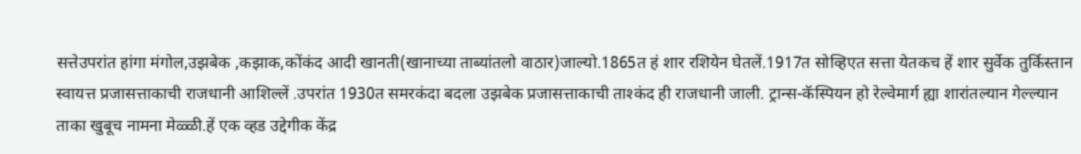सत्तेउपरांत हांगा मंगोल,उझबेक ,कझाक,कोंकंद आदी खानती(खानाच्या ताब्यांतलो वाठार)जाल्यो.1865त हं शार रशियेन घेतलें.1917त सोव्हिएत सत्ता येतकच हें शार सुर्वेक तुर्किस्तान स्वायत्त प्रजासत्ताकाची राजधानी आशिल्लें .उपरांत 1930त समरकंदा बदला उझबेक प्रजासत्ताकाची ताश्कंद ही राजधानी जाली. ट्रान्स-कॅस्पियन हो रेल्वेमार्ग ह्या शारांतल्यान गेल्ल्यान ताका खुबूच नामना मेळ्ळी.हें एक व्हड उद्देगीक केंद्र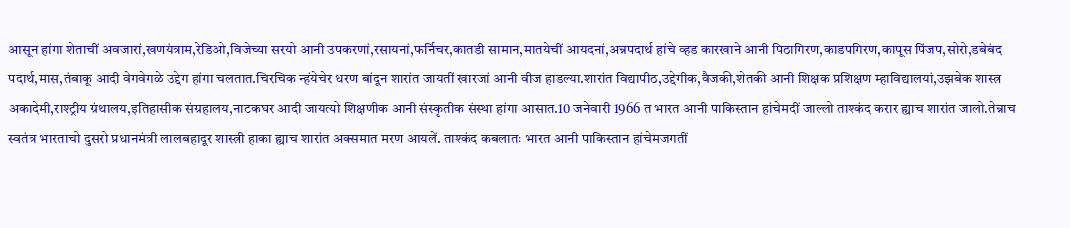आसून हांगा शेताचीं अवजारां,खणयंत्राम,रेडिओ,विजेच्या सरयो आनी उपकरणां,रसायनां,फर्निचर,कातडी सामान,मातयेचीं आयदनां,अन्नपदार्थ हांचे व्हड कारखाने आनी पिठागिरण,काडपगिरण,कापूस पिंजप,सोरो,डबेबंद पदार्थ,मास,तंबाकू आदी वेगवेगळे उद्देग हांगा चलतात.चिरचिक न्हंयेचेर धरण बांदून शारांत जायतीं खारजां आनी वीज हाडल्या.शारांत विद्यापीठ,उद्देगीक,वैजकी,शेतकी आनी शिक्षक प्रशिक्षण म्हाविद्यालयां,उझबेक शास्त्र अकादेमी,राश्ट्रीय ग्रंथालय,इतिहासीक संग्रहालय,नाटकघर आदी जायत्यो शिक्षणीक आनी संस्कृतीक संस्था हांगा आसात.10 जनेवारी 1966 त भारत आनी पाकिस्तान हांचेमदीं जाल्लो ताश्कंद करार ह्याच शारांत जालो.तेन्नाच स्वतंत्र भारताचो दुसरो प्रधानमंत्री लालबहादूर शास्त्री हाका ह्याच शारांत अक्समात मरण आयलें. ताश्कंद कबलातः भारत आनी पाकिस्तान हांचेमजगतीं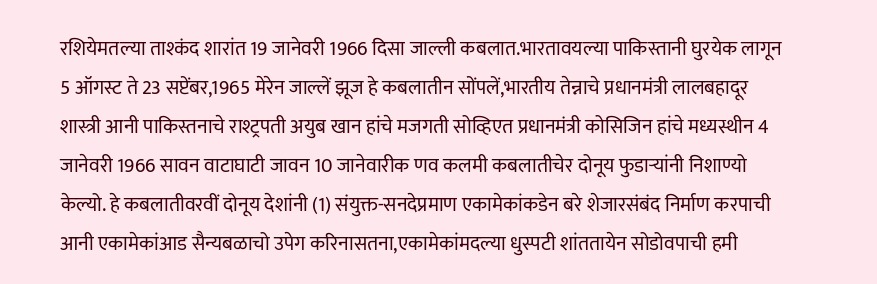रशियेमतल्या ताश्कंद शारांत 19 जानेवरी 1966 दिसा जाल्ली कबलात.भारतावयल्या पाकिस्तानी घुरयेक लागून 5 ऑगस्ट ते 23 सप्टेंबर,1965 मेरेन जाल्लें झूज हे कबलातीन सोंपलें,भारतीय तेन्नाचे प्रधानमंत्री लालबहादूर शास्त्री आनी पाकिस्तनाचे राश्ट्रपती अयुब खान हांचे मजगती सोव्हिएत प्रधानमंत्री कोसिजिन हांचे मध्यस्थीन 4 जानेवरी 1966 सावन वाटाघाटी जावन 10 जानेवारीक णव कलमी कबलातीचेर दोनूय फुडाऱ्यांनी निशाण्यो केल्यो. हे कबलातीवरवीं दोनूय देशांनी (1) संयुक्त-सनदेप्रमाण एकामेकांकडेन बरे शेजारसंबंद निर्माण करपाची आनी एकामेकांआड सैन्यबळाचो उपेग करिनासतना,एकामेकांमदल्या धुस्पटी शांततायेन सोडोवपाची हमी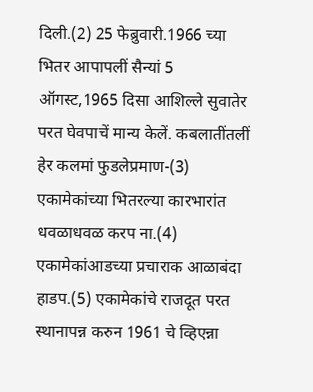दिली.(2) 25 फेब्रुवारी.1966 च्या भितर आपापलीं सैन्यां 5 ऑगस्ट,1965 दिसा आशिल्ले सुवातेर परत घेवपाचें मान्य केलें. कबलातींतलीं हेर कलमां फुडलेप्रमाण-(3) एकामेकांच्या भितरल्या कारभारांत धवळाधवळ करप ना.(4) एकामेकांआडच्या प्रचाराक आळाबंदा हाडप.(5) एकामेकांचे राजदूत परत स्थानापन्न करुन 1961 चे व्हिएन्ना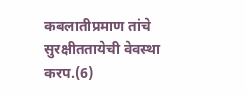कबलातीप्रमाण तांचे सुरक्षीततायेची वेवस्था करप.(6)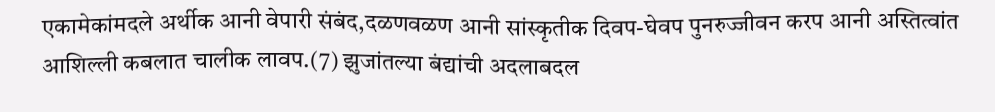एकामेकांमदले अर्थीक आनी वेपारी संबंद,दळणवळण आनी सांस्कृतीक दिवप-घेवप पुनरुज्जीवन करप आनी अस्तित्वांत आशिल्ली कबलात चालीक लावप.(7) झुजांतल्या बंद्यांची अदलाबदल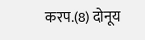करप.(8) दोनूय